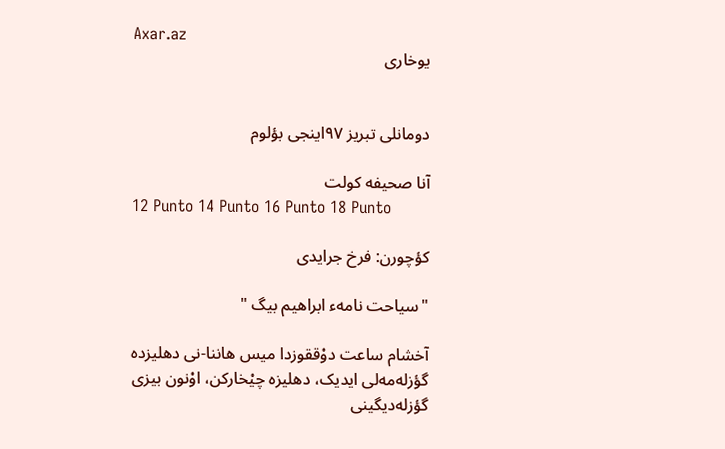Axar.az
یوخاری


دومانلی تبریز ۹۷اینجی بؤلوم

آنا صحیفه کولت
12 Punto 14 Punto 16 Punto 18 Punto

کؤچورن: فرخ جرایدی

"سیاحت نامهء ابراهیم بیگ "

آخشام ساعت دوْققوزدا میس هاننا-نی دهلیزده گؤزله‌مه‌لی ایدیک، دهلیزه چیْخارکن، اوْنون بیزی گؤزله‌دیگینی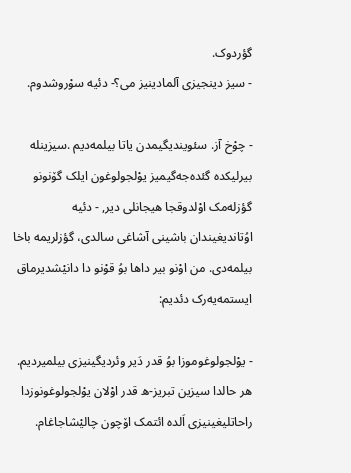گؤردوک.
- سیز دینجیزی آلمادینیز می؟- دئیه سوْروشدوم.

- چوْخ آز. سئویندیگیمدن یاتا بیلمه‌دیم .سیزینله بیرلیکده گئده‌جه‌گیمیز یوْلجولوغون ایلک گۆنونو گؤزله‌مک اوْلدوقجا هیجانلی دیر, - دئیه اوُتاندیغیندان باشینی آشاغی سالدی، گؤزلریمه باخا بیلمه‌دی. من اوْنو بیر داها بوُ قوْنو دا دانیْشدیرماق ایستمه‌یه‌رک دئدیم:

- یوْلجولوغوموزا بوُ قدر دَیر وئردیگینیزی بیلمیردیم. هر حالدا سیزین تبریز-ه قدر اوْلان یوْلجولوغونوزدا راحاتلیغینیزی اَلده ائتمک اۆچون چالیْشاجاغام.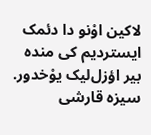لاکین اوْنو دا دئمک ایستردیم کی منده بیر اؤزل‌لیک یوْخدور. سیزه قارشی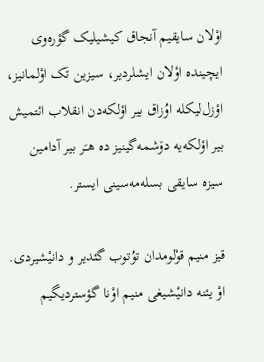اوْلان سایقیم آنجاق کیشیلیک گؤره‌وی ایچینده اوْلان ایشلردیر، سیزین تَک اوْلمانیز، اؤزل‌لیکله اوُزاق بیر اؤلکه‌دن انقلاب ائتمیش بیر اؤلکه‌یه دۆشمه‌گینیز ده هـَر بیر آدامین سیزه سایقی بسله‌مه‌سینی ایستر.

قیز منیم قوْلومدان توُتوب گئدیر و دانیْشیردی. اوْ یئنه دانیْشیغی منیم اوْنا گؤستردیگیم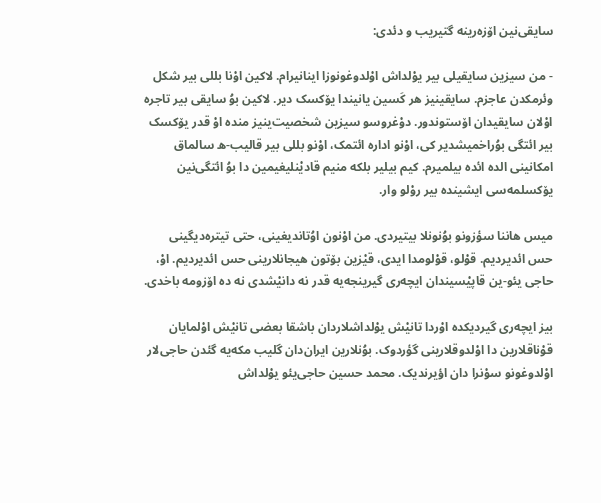سایقی‌نین اۆزه‌رینه گتیریب و دئدی:

- من سیزین سایقیلی بیر یوْلداش اوْلدوغونوزا اینانیرام. لاکین اوْنا بللی بیر شکل وئرمکدن عاجزم. سایقینیز هر کَسین یانیندا یۆکسک دیر. لاکین بوُ سایقی بیر تاجره اوْلان سایقیدان اۆستوندور. دوْغروسو سیزین شخصیت‌ینیز منده اوْ قدر یۆکسک بیر ائتگی بوُراخمیشدیر کی، اوْنو اداره ائتمک، اوْنو بللی بیر قالیب-ه سالماق امکانینی الده ائده بیلمیرم. کیم بیلیر بلکه منیم قادیْنلیغیمین دا بوُ ائتگی‌نین یۆکسلمه‌سی ایشینده بیر روْلو وار.

میس هاننا سؤزونو بوُنونلا بیتیردی. من اوْنون اوُتاندیغینی، حتی تیتره‌دیگینی حس ائدیردیم. قوْلو، قوْلومدا ایدی، قیْزین بۆتون هیجانلارینی حس ائدیردیم. اوْ، حاجی یئو-ین قاپیْسیندان ایچه‌ری گیرینجه‌یه قدر نه دانیْشدی نه ده اۆزومه باخدی.

بیز ایچه‌ری گیردیکده اوْردا تانیْش یوْلداشلاردان باشقا بعضی تانیْش اوْلمایان قوْناقلارین دا اوْلدوقلارینی گؤردوک. بوُنلارین ایران‌دان گلیب مکه‌یه گئدن حاجی‌لار اوْلدوغونو سوْنرا دان اؤیرندیک. محمد حسین حاجی‌یئو یوْلداش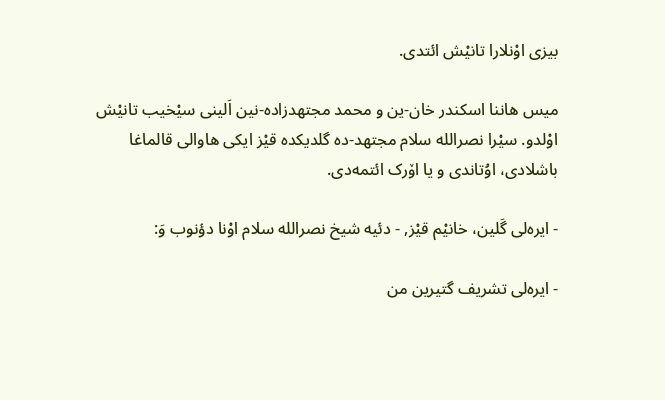بیزی اوْنلارا تانیْش ائتدی.

میس هاننا اسکندر خان-ین و محمد مجتهدزاده-نین اَلینی سیْخیب تانیْش اوْلدو. سیْرا نصرالله سلام مجتهد-ده گلدیکده قیْز ایکی هاوالی قالماغا باشلادی، اوُتاندی و یا اۆرک ائتمه‌دی.

- ایره‌لی گَلین، خانیْم قیْز, - دئیه شیخ نصرالله سلام اوْنا دؤنوب وَ:

- ایره‌لی تشریف گتیرین من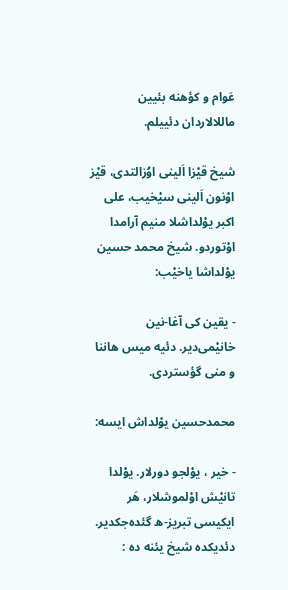عَوام و کؤهنه بئیین ماللالاردان دئییلم.

شیخ قیْزا اَلینی اوُزالتدی، قیْز اوْنون اَلینی سیْخیب، علی اکبر یوْلداشلا منیم آرامدا اوْتوردو. شیخ محمد حسین یوْلداشا یاخیْب:

- یقین کی آغا-نین خانیْمی‌دیر. دئیه میس هاننا و منی گؤستردی.

محمدحسین یوْلداش ایسه:

- خیر ، یوْلجو دورلار. یوْلدا تانیْش اوْلموشلار، هَر ایکیسی تبریز-ه گئده‌جکدیر. دئدیکده شیخ یئنه ده :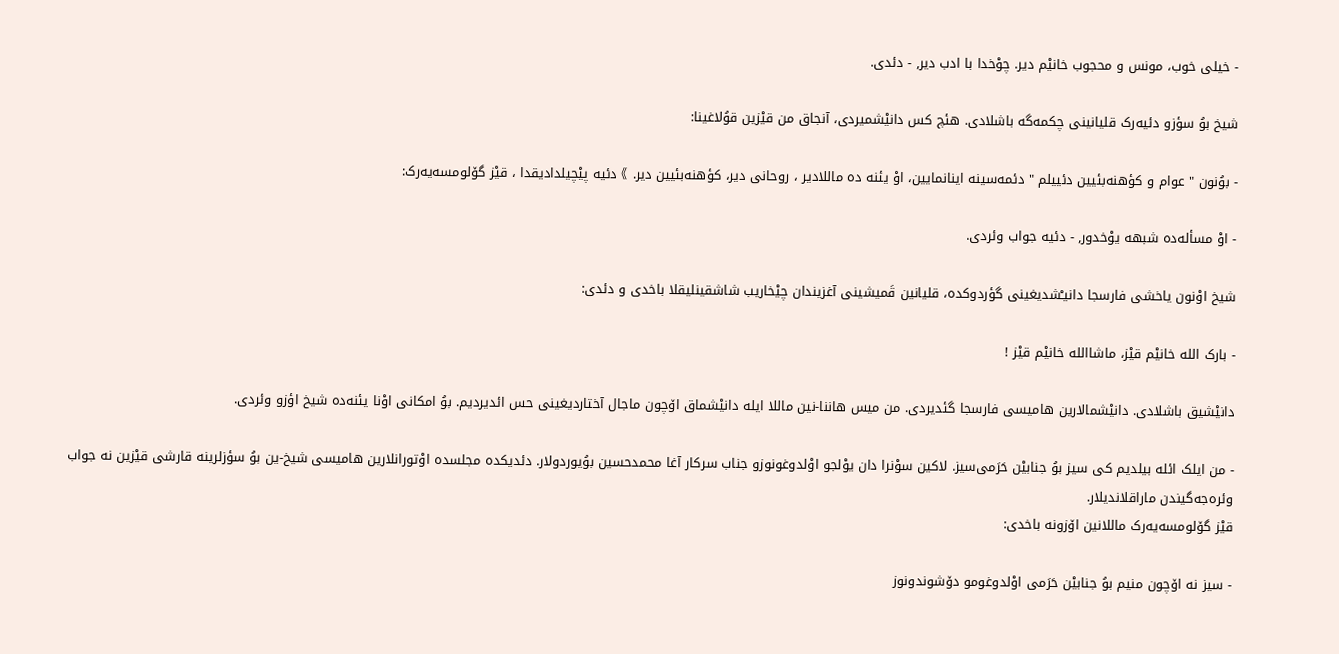- خیلی خوب، مونس و محجوب خانیْم دیر. چوْخدا با ادب دیر, - دئدی.

شیخ بوُ سؤزو دئیه‌رک قلیانینی چکمه‌گه باشلادی. هئچ کس دانیْشمیردی، آنجاق من قیْزین قوُلاغینا:

- بوُنون " عوام و کؤهنه‌بئیین دئییلم " دئمه‌سینه اینانمایین، اوْ یئنه ده ماللادیر ، روحانی دیر، کؤهنه‌بئیین دیر. 》 دئیه پیْچیلدادیقدا ، قیْز گۆلومسه‌یه‌رک:

- اوْ مسأله‌ده شبهه یوْخدور, - دئیه جواب وئردی.

شیخ اوْنون یاخشی فارسجا دانیـْشدیغینی گؤردوکده، قلیانین قَمیشینی آغزیندان چیْخاریب شاشقینلیقلا باخدی و دئدی:

- بارک الله خانیْم قیْز، ماشاالله خانیْم قیْز !

دانیْشیق باشلادی. دانیْشمالارین هامیسی فارسجا گئدیردی. من میس هاننا-نین ماللا ایله دانیْشماق اۆچون ماجال آختاردیغینی حس ائدیردیم. بوُ امکانی اوْنا یئنه‌ده شیخ اؤزو وئردی.

- من ایلک ائله بیلدیم کی سیز بوُ جنابیْن حَرَمی‌سیز. لاکین سوْنرا دان یوْلجو اوْلدوغونوزو جناب سرکار آغا محمدحسین بوُیوردولار. دئدیکده مجلسده اوْتورانلارین هامیسی شیخ-ین بوُ سؤزلرینه قارشی قیْزین نه جواب وئره‌جه‌گیندن ماراقلاندیلار.
قیْز گۆلومسه‌یه‌رک ماللانین اۆزونه باخدی:

- سیز نه اۆچون منیم بوُ جنابیْن حَرَمی اوْلدوغومو دۆشوندونوز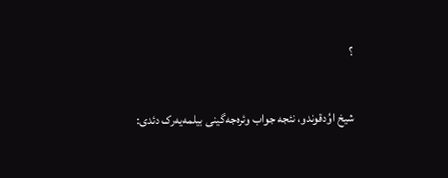؟

شیخ اوُدقوندو، نئجه جواب وئره‌جه‌گینی بیلمه‌یه‌رک دئدی: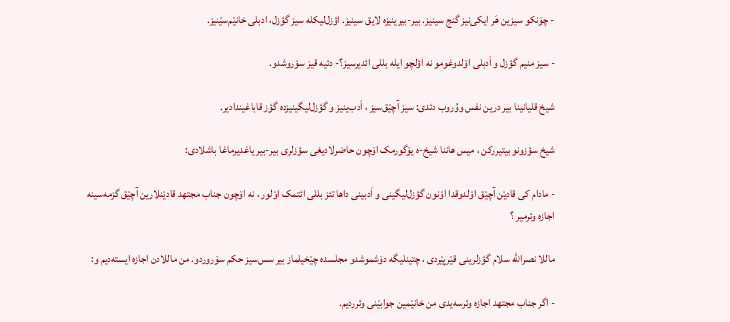- چۆنکو سیزین هَر ایکی‌نیز گنج سینیز. بیر-بیرینیزه لایق سینیز. اؤزل‌لیکله سیز گؤزل، ادبلی خانیْم‌سیْنیز.

- سیز منیم گؤزل و اَدبلی اوْلدوغومو نه‌ اؤلچو ایله بللی ائدیرسیز؟- دئیه قیز سوْروشدو.

شیخ قلیانینا بیر درین نفس ووُروب دئدی: سیز آچیْق‌سیز ، اَدب‌ینیز و گؤزل‌لیگینیزده گؤز قاباغیندادیر.

شیخ سؤزونو بیتیررکن ، میس هاننا شیخ-ه یۆگورمک اۆچون حاضرلادیغی سؤزلری بیر-بیر یاغدیرماغا باشلادی:

- مادام کی قادیْن آچیْق اوْلدوقدا اوْنون گؤزل‌لیگینی و اَدبینی داها تئز بللی ائتمک اوْلور ، نه اۆچون جناب مجتهد قادیْنلارین آچیْق گزمه‌سینه اجازه وئرمیر ؟

ماللا نصرالله سلام گؤزلرینی قیْرپیْردی ، چتینلیگه دۆشموشدو مجلسده چیْخیلماز بیر سس‌سیز حکم سۆروردو. من ماللادن اجازه ایسته‌دیم و:

- اگر جناب مجتهد اجازه وئرسه‌یدی من خانیْمین جوابیْنی وئرردیم.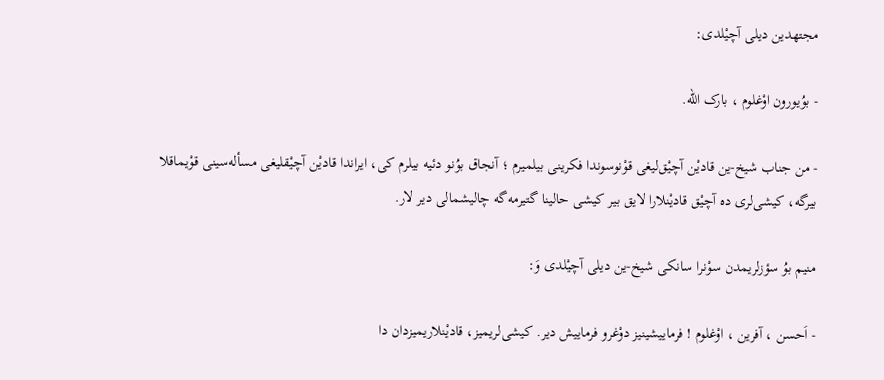مجتهدین دیلی آچیْلدی:

- بوُیورون اوْغلوم ، بارک الله.

- من جناب شیخ-ین قادیْن آچیْق‌لیغی قوْنوسوندا فکرینی بیلمیرم ؛ آنجاق بوُنو دئیه بیلرم کی، ایراندا قادیْن آچیْقلیغی مسأله‌سینی قوْیماقلا بیرگه، کیشی‌لری ده آچیْق قادیْنلارا لایق بیر کیشی حالینا گتیرمه‌گه چالیشمالی دیر لار.

منیم بوُ سؤزلریمدن سوْنرا سانکی شیخ-ین دیلی آچیْلدی وَ:

- اَحسن ، آفرین ، اوْغلوم ! فرماییشینیز دوْغرو فرماییش دیر. کیشی‌لریمیز، قادیْنلاریمیزدان دا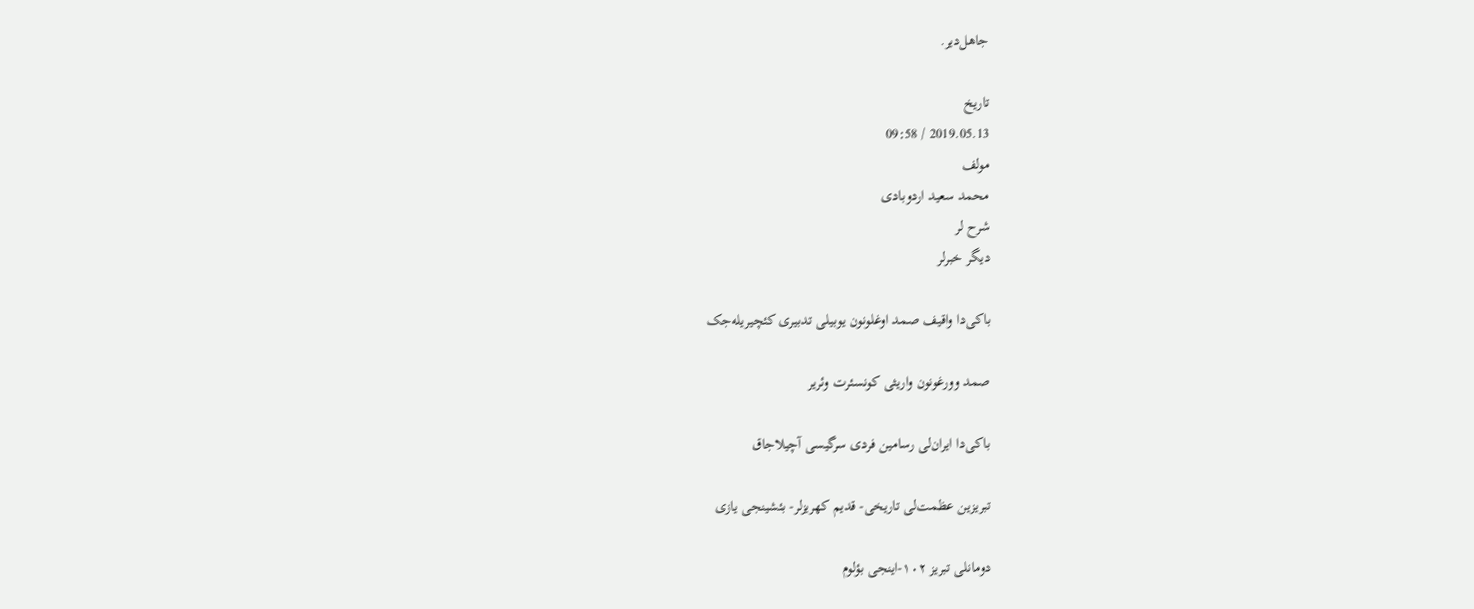جاهل‌دیر.

تاریخ
2019.05.13 / 09:58
مولف
محمد سعید اردوبادی
شرح لر
دیگر خبرلر

باکی‌دا واقیف صمد اوغلونون یوبیلی تدبیری کئچیریله‌جک

صمد وورغونون واریثی کونسئرت وئریر

باکی‌دا ایران‌لی رسامین فردی سرگیسی آچیلاجاق

تبریزین عظمت‌لی تاریخی- قدیم کهریزلر- بئشینجی یازی

دومانلی تبریز ۱۰۲-اینجی بؤلوم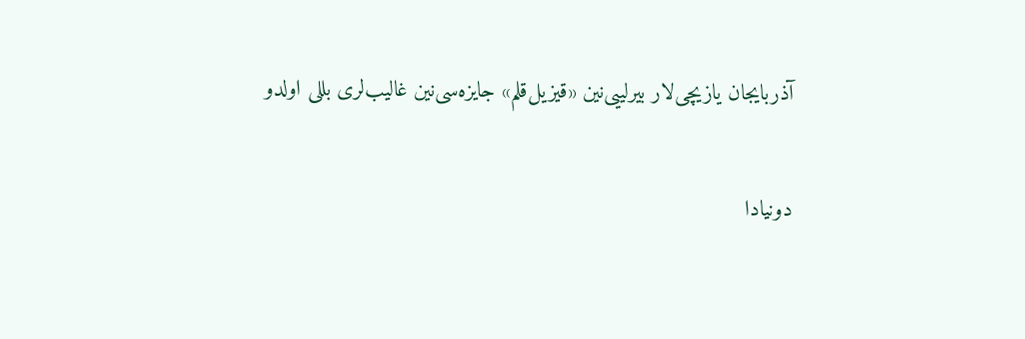آذربایجان یازیچی‌لار بیرلییی‌نین «قیزیل‌قلم» جایزه‌سی‌نین غالیب‌لری بللی اولدو

دونیادا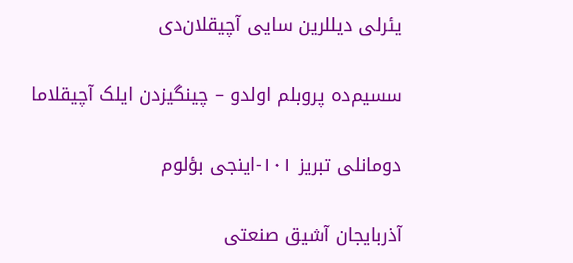یئرلی دیللرین سایی آچیقلان‌دی

سسیم‌ده پروبلم اولدو – چینگیزدن ایلک آچیقلاما

دومانلی تبریز ۱۰۱-اینجی بؤلوم

آذربایجان آشیق صنعتی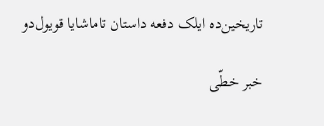تاریخین‌ده ایلک دفعه داستان تاماشایا قویول‌دو

خبر خطّی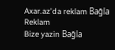Axar.az'da reklam Bağla
Reklam
Bize yazin Bağla